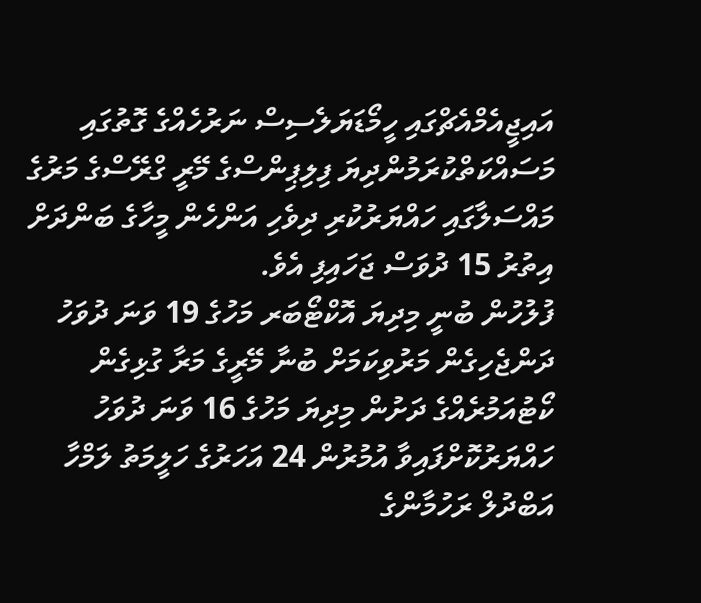އައިޖީއެމްއެޗްގައި ހީމޯޑަޔަލެސިސް ނަރުހެއްގެ ގޮތުގައި މަސައްކަތްކުރަމުންދިޔަ ފިލިޕިންސްގެ މޭރީ ގްރޭސްގެ މަރުގެ މައްސަލާގައި ހައްޔަރުކުރި ދިވެހި އަންހެން މީހާގެ ބަންދަށް އިތުރު 15 ދުވަސް ޖަހައިފި އެވެ.
ފުލުހުން ބުނީ މިދިޔަ އޮކްޓޯބަރ މަހުގެ 19 ވަނަ ދުވަހު ދަންޖެހިގެން މަރުވިކަމަށް ބުނާ މޭރީގެ މަރާ ގުޅިގެން ކޯޓުއަމުރެއްގެ ދަށުން މިދިޔަ މަހުގެ 16 ވަނަ ދުވަހު ހައްޔަރުކޮށްފައިވާ އުމުރުން 24 އަހަރުގެ ހަލީމަތު ލަމްހާ އަބްދުލް ރަހުމާންގެ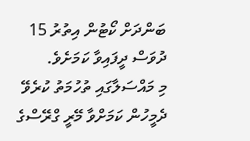ބަންދަށް ކޯޓުން އިތުރު 15 ދުވަސް ދީފައިވާ ކަމަށެވެ.
މި މައްސަލާގައި ތުހުމަތު ކުރެވޭ ދެމީހުން ކަމަށްވާ މޭރީ ގްރޭސްގެ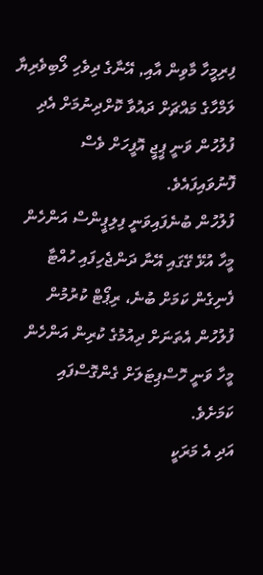ފިރިމީހާ މާވިން އާއި, އޭނާގެ ދިވެހި ލޯބިވެރިޔާ ލަމްހާގެ މައްޗަށް ދައުވާ ކޮށްދިނުމަށް އެދި ފުލުހުން ވަނީ ޕީޖީ އޮފީހަށް ވެސް ފޮނުވައިފައެވެ.
ފުލުހުން ބުނެފައިވަނީ ފިލިޕީންސް އަންހެން މީހާ އުޅޭ ގޭގައި އޭނާ ދަންޖެހިފައި ހުއްޓާ ފެނިގެން ކަމަށް ބުނެ، ރިޕޯޓް ކުރުމުން ފުލުހުން އެތަނަށް ދިއުމުގެ ކުރިން އަންހެން މީހާ ވަނީ ހޮސްޕިޓަލަށް ގެންގޮސްފައި ކަމަށެވެ.
އަދި އެ މަރަކީ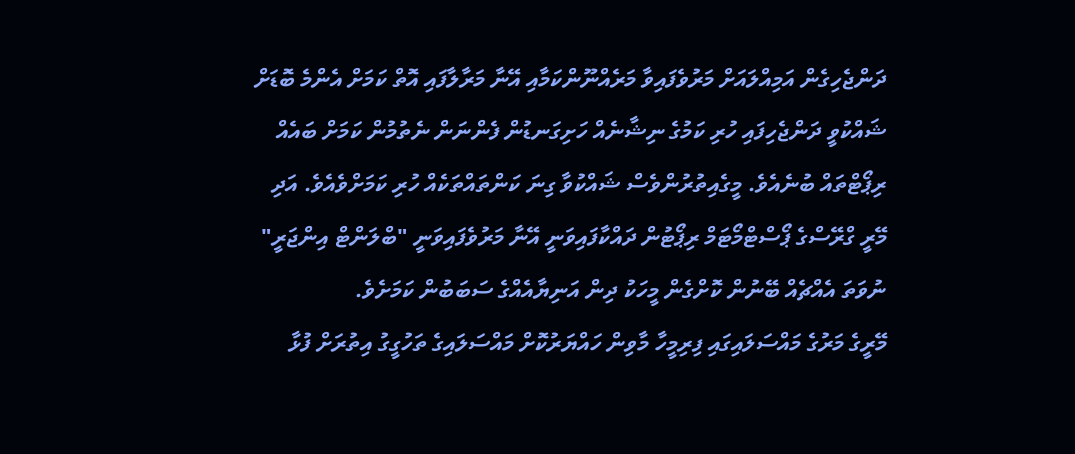ދަންޖެހިގެން އަމިއްލައަށް މަރުވެފައިވާ މަރެއްނޫންކަމާއި އޭނާ މަރާލާފައި އޮތް ކަމަށް އެންމެ ބޮޑަށް ޝައްކުވީ ދަންޖެހިފައި ހުރި ކަމުގެ ނިޝާނެއް ހަށިގަނޑުން ފެންނަން ނެތުމުން ކަމަށް ބައެއް ރިޕޯޓްތައް ބުނެއެވެ. މީގެއިތުރުންވެސް ޝައްކުވާ ގިނަ ކަންތައްތަކެއް ހުރި ކަމަށްވެއެވެ. އަދި މޭރީ ގްރޭސްގެ ޕޯސްޓްމޯޓަމް ރިޕޯޓުން ދައްކާފައިވަނީ އޭނާ މަރުވެފައިވަނީ "ބްލަންޓް އިންޖަރީ" ނުވަތަ އެއްޗެއް ބޭނުން ކޮށްގެން މީހަކު ދިން އަނިޔާއެއްގެ ސަބަބުން ކަމަށެވެ.
މޭރީގެ މަރުގެ މައްސަލައިގައި ފިރިމީހާ މާވިން ހައްޔަރުކޮށް މައްސަލައިގެ ތަހުގީގު އިތުރަށް ފުޅާ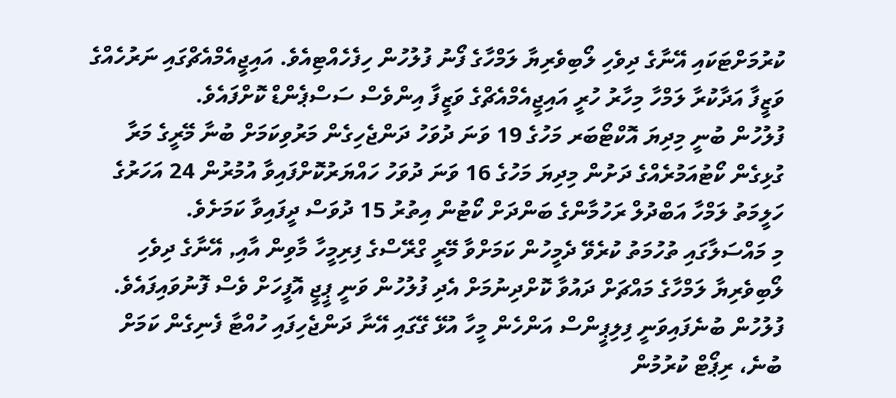ކުރުމަށްޓަކައި އޭނާގެ ދިވެހި ލޯބިވެރިޔާ ލަމްހާގެ ފޯނު ފުލުހުން ހިފެހެއްޓިއެވެ. އައިޖީއެމްއެޗްގައި ނަރުހެއްގެ ވަޒީފާ އަދާކުރާ ލަމްހާ މިހާރު ހުރީ އައިޖީއެމްއެޗްގެ ވަޒީފާ އިންވެސް ސަސްޕެންޑް ކޮށްފައެވެ.
ފުލުހުން ބުނީ މިދިޔަ އޮކްޓޯބަރ މަހުގެ 19 ވަނަ ދުވަހު ދަންޖެހިގެން މަރުވިކަމަށް ބުނާ މޭރީގެ މަރާ ގުޅިގެން ކޯޓުއަމުރެއްގެ ދަށުން މިދިޔަ މަހުގެ 16 ވަނަ ދުވަހު ހައްޔަރުކޮށްފައިވާ އުމުރުން 24 އަހަރުގެ ހަލީމަތު ލަމްހާ އަބްދުލް ރަހުމާންގެ ބަންދަށް ކޯޓުން އިތުރު 15 ދުވަސް ދީފައިވާ ކަމަށެވެ.
މި މައްސަލާގައި ތުހުމަތު ކުރެވޭ ދެމީހުން ކަމަށްވާ މޭރީ ގްރޭސްގެ ފިރިމީހާ މާވިން އާއި, އޭނާގެ ދިވެހި ލޯބިވެރިޔާ ލަމްހާގެ މައްޗަށް ދައުވާ ކޮށްދިނުމަށް އެދި ފުލުހުން ވަނީ ޕީޖީ އޮފީހަށް ވެސް ފޮނުވައިފައެވެ.
ފުލުހުން ބުނެފައިވަނީ ފިލިޕީންސް އަންހެން މީހާ އުޅޭ ގޭގައި އޭނާ ދަންޖެހިފައި ހުއްޓާ ފެނިގެން ކަމަށް ބުނެ، ރިޕޯޓް ކުރުމުން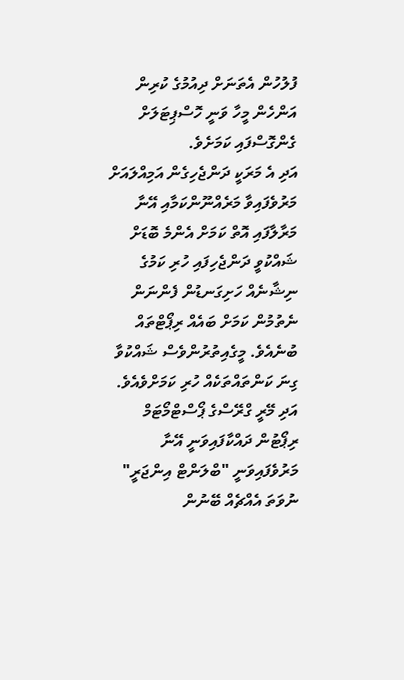ފުލުހުން އެތަނަށް ދިއުމުގެ ކުރިން އަންހެން މީހާ ވަނީ ހޮސްޕިޓަލަށް ގެންގޮސްފައި ކަމަށެވެ.
އަދި އެ މަރަކީ ދަންޖެހިގެން އަމިއްލައަށް މަރުވެފައިވާ މަރެއްނޫންކަމާއި އޭނާ މަރާލާފައި އޮތް ކަމަށް އެންމެ ބޮޑަށް ޝައްކުވީ ދަންޖެހިފައި ހުރި ކަމުގެ ނިޝާނެއް ހަށިގަނޑުން ފެންނަން ނެތުމުން ކަމަށް ބައެއް ރިޕޯޓްތައް ބުނެއެވެ. މީގެއިތުރުންވެސް ޝައްކުވާ ގިނަ ކަންތައްތަކެއް ހުރި ކަމަށްވެއެވެ. އަދި މޭރީ ގްރޭސްގެ ޕޯސްޓްމޯޓަމް ރިޕޯޓުން ދައްކާފައިވަނީ އޭނާ މަރުވެފައިވަނީ "ބްލަންޓް އިންޖަރީ" ނުވަތަ އެއްޗެއް ބޭނުން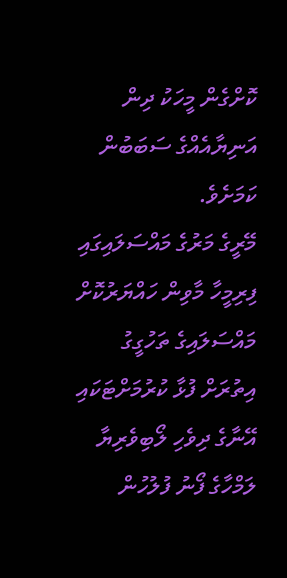ކޮށްގެން މީހަކު ދިން އަނިޔާއެއްގެ ސަބަބުން ކަމަށެވެ.
މޭރީގެ މަރުގެ މައްސަލައިގައި ފިރިމީހާ މާވިން ހައްޔަރުކޮށް މައްސަލައިގެ ތަހުގީގު އިތުރަށް ފުޅާ ކުރުމަށްޓަކައި އޭނާގެ ދިވެހި ލޯބިވެރިޔާ ލަމްހާގެ ފޯނު ފުލުހުން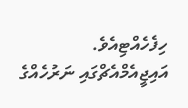ހިފެހެއްޓިއެވެ. އައިޖީއެމްއެޗްގައި ނަރުހެއްގެ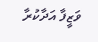ވަޒީފާ އަދާކުރާ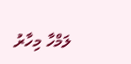ލަމްހާ މިހާރު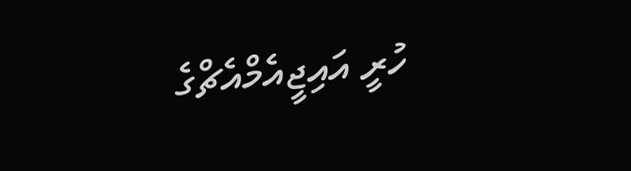ހުރީ އައިޖީއެމްއެޗްގެ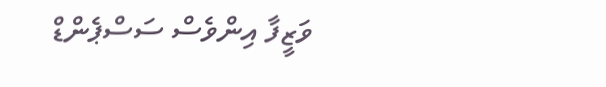ވަޒީފާ އިންވެސް ސަސްޕެންޑް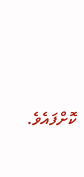ކޮށްފައެވެ.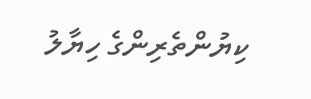ކިޔުންތެރިންގެ ހިޔާލު